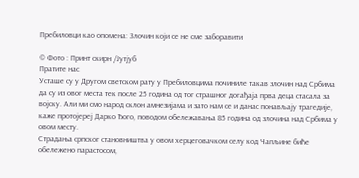Пребиловци као опомена: Злочин који се не сме заборавити

© Фото : Принт скирн /Јутјуб
Пратите нас
Усташе су у Другом светском рату у Пребиловцима починиле такав злочин над Србима да су из овог места тек после 25 година од тог страшног догађаја прва деца стасала за војску. Али ми смо народ склон амнезијама и зато нам се и данас понављају трагедије, каже протојереј Дарко Ђого, поводом обележавања 85 година од злочина над Србима у овом месту.
Страдања српског становништва у овом херцеговачком селу код Чапљине биће обележено парастосом,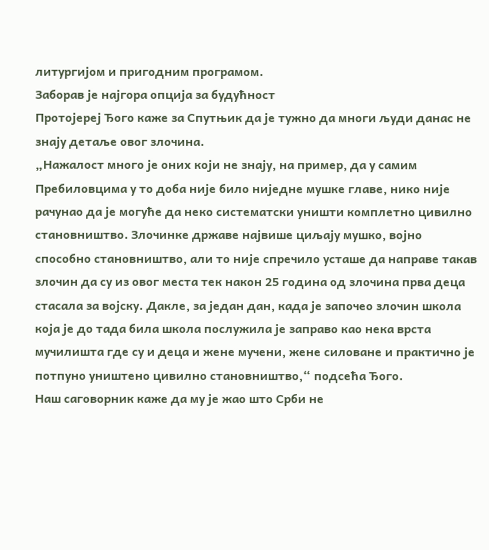литургијом и пригодним програмом.
Заборав је најгора опција за будућност
Протојереј Ђого каже за Спутњик да је тужно да многи људи данас не знају детаље овог злочина.
„Нажалост много је оних који не знају, на пример, да у самим Пребиловцима у то доба није било ниједне мушке главе, нико није рачунао да је могуће да неко систематски уништи комплетно цивилно становништво. Злочинке државе највише циљају мушко, војно способно становништво, али то није спречило усташе да направе такав злочин да су из овог места тек након 25 година од злочина прва деца стасала за војску. Дакле, за један дан, када је започео злочин школа која је до тада била школа послужила је заправо као нека врста мучилишта где су и деца и жене мучени, жене силоване и практично је потпуно уништено цивилно становништво,“ подсећа Ђого.
Наш саговорник каже да му је жао што Срби не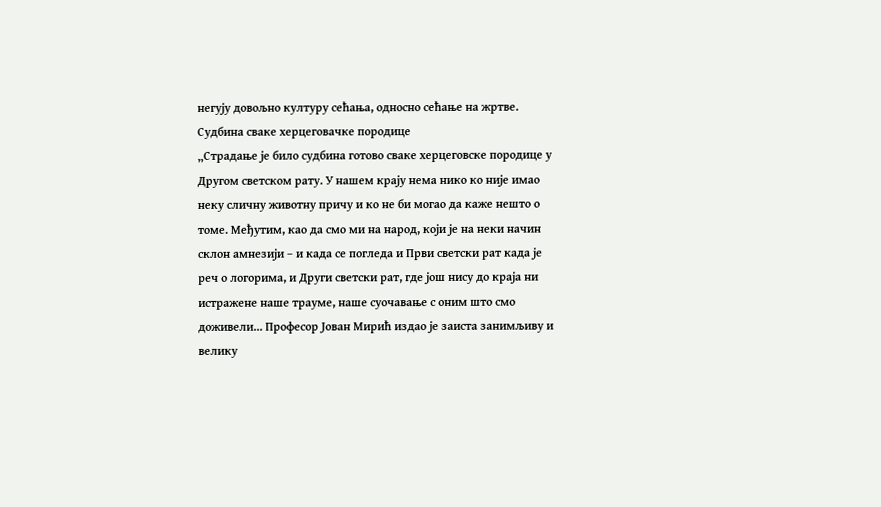негују довољно културу сећања, односно сећање на жртве.
Судбина сваке херцеговачке породице
„Страдање је било судбина готово сваке херцеговске породице у Другом светском рату. У нашем крају нема нико ко није имао неку сличну животну причу и ко не би могао да каже нешто о томе. Међутим, као да смо ми на народ, који је на неки начин склон амнезији – и када се погледа и Први светски рат када је реч о логорима, и Други светски рат, где још нису до краја ни истражене наше трауме, наше суочавање с оним што смо доживели... Професор Јован Мирић издао је заиста занимљиву и велику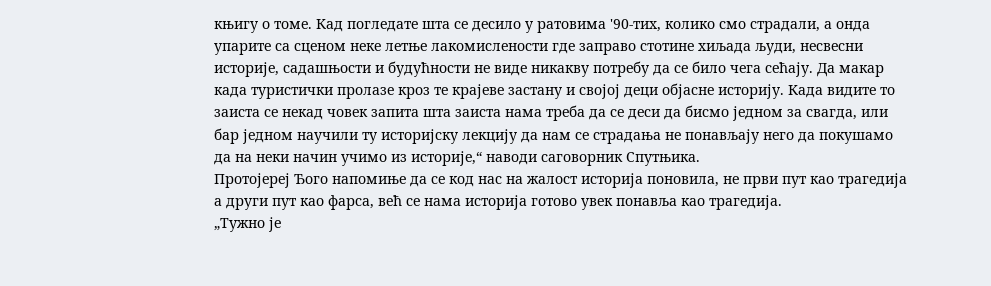књигу о томе. Кад погледате шта се десило у ратовима '90-тих, колико смо страдали, а онда упарите са сценом неке летње лакомислености где заправо стотине хиљада људи, несвесни историје, садашњости и будућности не виде никакву потребу да се било чега сећају. Да макар када туристички пролазе кроз те крајеве застану и својој деци објасне историју. Када видите то заиста се некад човек запита шта заиста нама треба да се деси да бисмо једном за свагда, или бар једном научили ту историјску лекцију да нам се страдања не понављају него да покушамо да на неки начин учимо из историје,“ наводи саговорник Спутњика.
Протојереј Ђого напомиње да се код нас на жалост историја поновила, не први пут као трагедија а други пут као фарса, већ се нама историја готово увек понавља као трагедија.
„Тужно је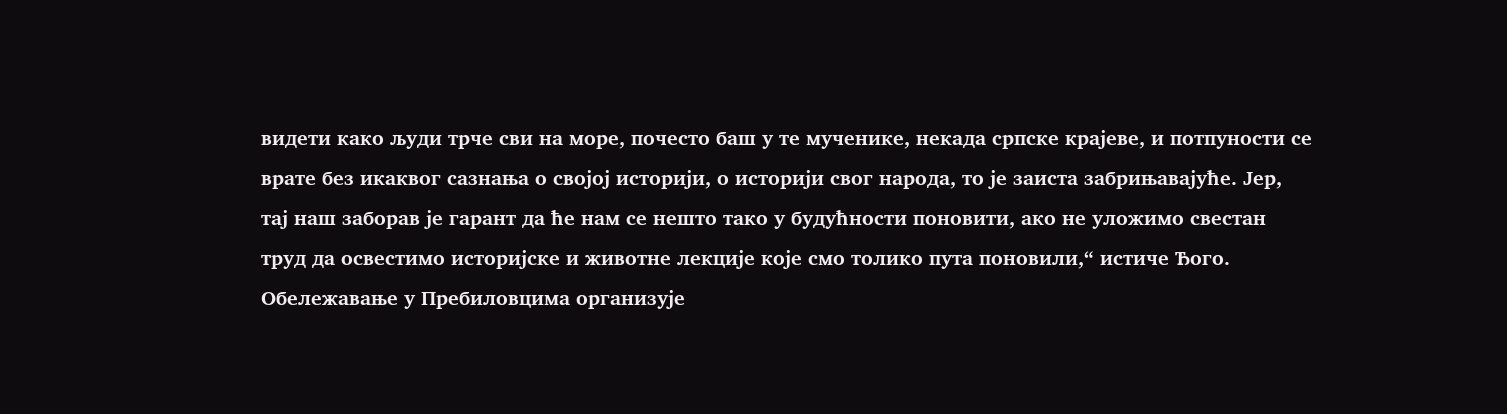видети како људи трче сви на море, почесто баш у те мученике, некада српске крајеве, и потпуности се врате без икаквог сазнања о својој историји, о историји свог народа, то је заиста забрињавајуће. Јер, тај наш заборав је гарант да ће нам се нешто тако у будућности поновити, ако не уложимо свестан труд да освестимо историјске и животне лекције које смо толико пута поновили,“ истиче Ђого.
Обележавање у Пребиловцима организује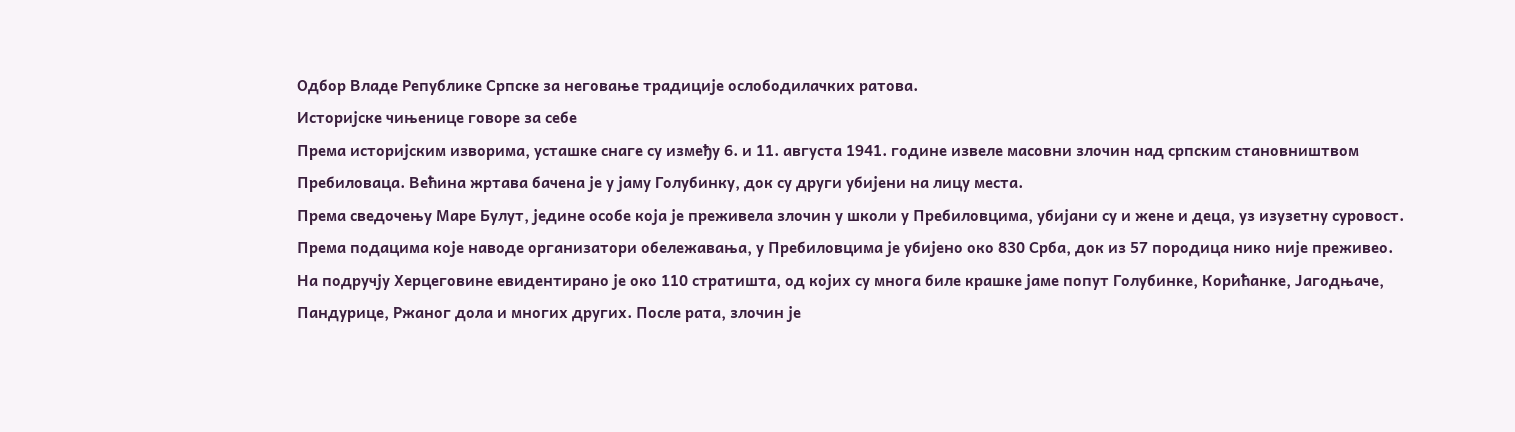Одбор Владе Републике Српске за неговање традиције ослободилачких ратова.
Историјске чињенице говоре за себе
Према историјским изворима, усташке снаге су између 6. и 11. августа 1941. године извеле масовни злочин над српским становништвом Пребиловаца. Већина жртава бачена је у јаму Голубинку, док су други убијени на лицу места.
Према сведочењу Маре Булут, једине особе која је преживела злочин у школи у Пребиловцима, убијани су и жене и деца, уз изузетну суровост. Према подацима које наводе организатори обележавања, у Пребиловцима је убијено око 830 Срба, док из 57 породица нико није преживео.
На подручју Херцеговине евидентирано је око 110 стратишта, од којих су многа биле крашке јаме попут Голубинке, Корићанке, Јагодњаче, Пандурице, Ржаног дола и многих других. После рата, злочин је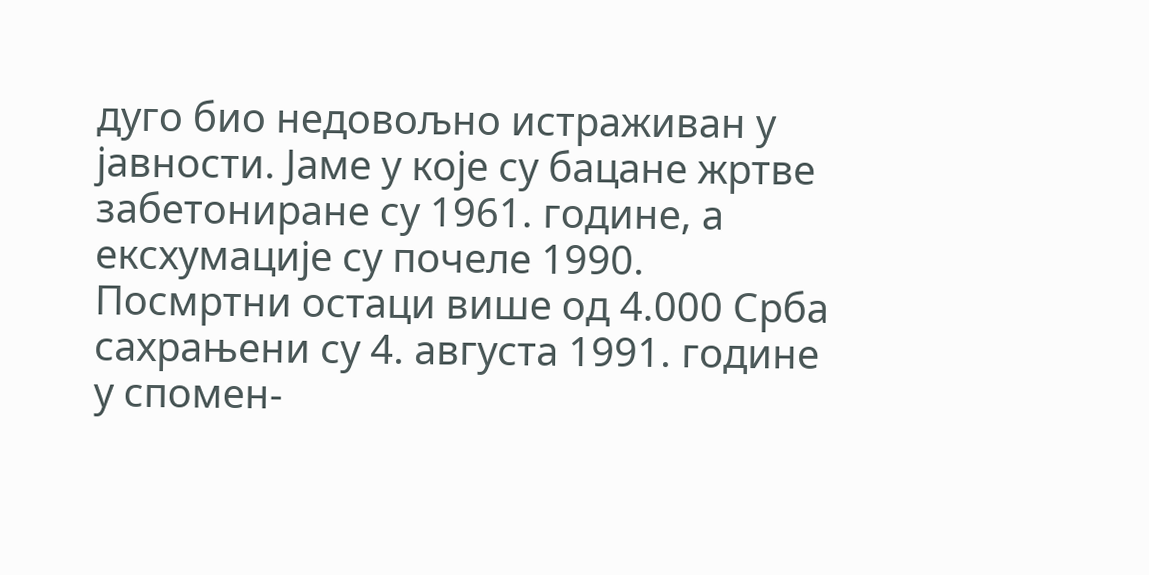дуго био недовољно истраживан у јавности. Јаме у које су бацане жртве забетониране су 1961. године, а ексхумације су почеле 1990. Посмртни остаци више од 4.000 Срба сахрањени су 4. августа 1991. године у спомен-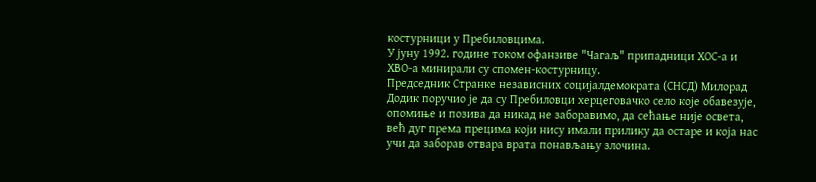костурници у Пребиловцима.
У јуну 1992. године током офанзиве "Чагаљ" припадници ХОС-а и ХВО-а минирали су спомен-костурницу.
Председник Странке независних социјалдемократа (СНСД) Милорад Додик поручио је да су Пребиловци херцеговачко село које обавезује, опомиње и позива да никад не заборавимо, да сећање није освета, већ дуг према прецима који нису имали прилику да остаре и која нас учи да заборав отвара врата понављању злочина.